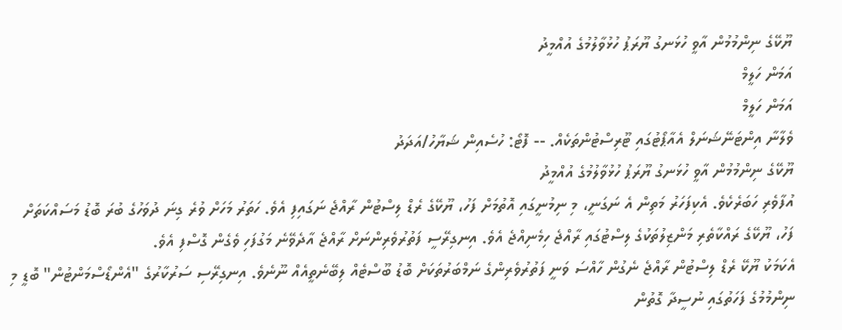ޔޫކޭގެ ނިންމުމުން އާވީ ހުޅަނގު ޔޫރަޕު ހުޅުވާލުމުގެ އުއްމީދު
އަމަން ހަލީމް
އަމަން ހަލީމް
ވެލާނާ އިންޓަނޭޝަނަލް އެއާޕޯޓުގައި ޓޫރިސްޓުންތަކެއް. -- ފޮޓޯ: ހުސެއިން ޝަޔާހު/އަދަދު
ޔޫކޭގެ ނިންމުމުން އާވީ ހުޅަނގު ޔޫރަޕު ހުޅުވާލުމުގެ އުއްމީދު
އުފާވެރި ހަބަރެކެވެ. އެކިފަހަރު މަތިން އެ ނަގަނީ، މި ނިމުނީގައި އޮތުމަށް ފަހު، ޔޫކޭގެ ރެޑް ލިސްޓުން ރާއްޖެ ނަގައިފި އެވެ. ހަތަރު މަހަށް ވުރެ ގިނަ ދުވަހުގެ ބުރަ ބޮޑު މަސައްކަތަށް ފަހު، ޔޫކޭގެ ރައްކާތެރި މަންޒިލުތަކުގެ ލިސްޓުގައި ރާއްޖެ ހިމެނިއްޖެ އެވެ. އިނގިރޭސީ ފަތުރުވެރިންނަށް ރާއްޖެ އާދެވޭނެ މަގުފަހި ވެގެން ގޮސްފި އެވެ.
އެކަމަކު ޔޫކޭ ރެޑް ލިސްޓުން ރާއްޖެ ނެގުން ހާއްސަ ވަނީ ފަތުރުވެރިންގެ ނަމްބަރުތަކަށް ބޮޑު ބޫސްޓެއް ލިބޭނެތީއެއް ނޫނެވެ. އިނގިރޭސި ސަރުކާރުގެ "އެންޑޯސްމަންޓުން" ބޮޑީ މި ނިންމުމުގެ ފަހަތުގައި ނުސީދާ ގޮތުން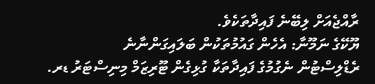ރާއްޖެއަށް ލިބޭނެ ފައިދާތަކެވެ.
ޔޫކޭގެ ނަމޫނާ: އެހެން ގައުމުތަކުން ބަލައިގަންނާނެ
ރެޑްލިސްޓުން ނެގުމުގެ ފައިދާތަކާ ގުޅިގެން ޓޫރިޒަމް މިނިސްޓަރު ޑރ.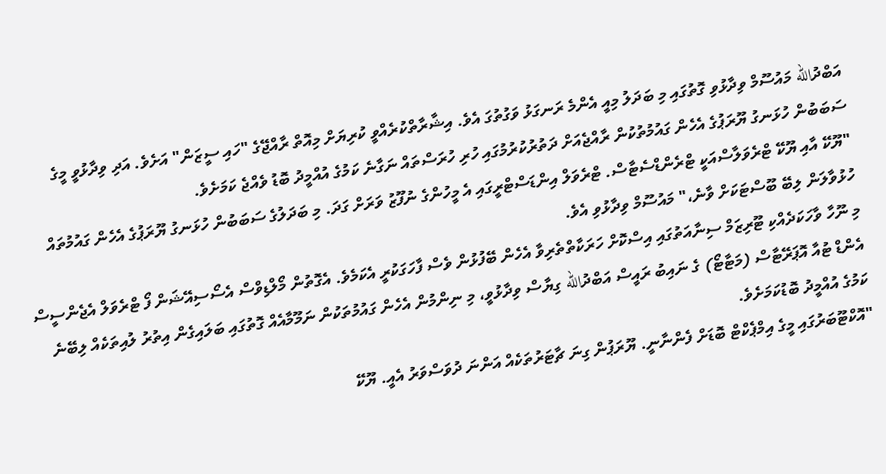އަބްދުالله މައުސޫމް ވިދާޅުވި ގޮތުގައި މި ބަދަލު މިއީ އެންމެ ރަނގަޅު ވަގުތުގަ އެވެ. އިޝާރާތްކުރެއްވީ ކުރިޔަށް މިއޮތް ރާއްޖޭގެ "ހައި ސީޒަން" އަށެވެ. އަދި ވިދާޅުވީ މީގެ ސަބަބުން ހުޅަނގު ޔޫރަޕުގެ އެހެން ގައުމުތުކުން ރާއްޖެއަށް ދަތުރުކުރުމުގައި ހުރި ހުރަސްތައް ނަގާނެ ކަމުގެ އުއްމީދު ބޮޑު ވެއްޖެ ކަމަށެވެ.
"ޔޫކޭ އާއި ޔޫކޭ ޓްރެވަލާސްއަކީ ޓްރެންޑްސެޓާސް. ޓްރެވަލް އިންޑަސްޓްރީގައި އެ މީހުންގެ ނުފޫޒު ވަރަށް ގަދަ. މި ބަދަލުގެ ސަބަބުން ހުޅަނގު ޔޫރަޕުގެ އެހެން ގައުމުތައް ހުޅުވާލަން ލިބޭ ބޫސްޓަކަށް ވާނެ،" މައުސޫމް ވިދާޅުވި އެވެ.
މި ނޫހާ ވާހަކަދެއްކި ޓޫރިޒަމް ސިނާއަތުގައި އިސްކޮށް ހަރަކާތްތެރިވާ އެހެން ބޭފުޅުން ވެސް ފާހަގަކުރީ އެކަމެވެ. އެގޮތުން މޯލްޑިވްސް އެސޯސިއޭޝަން ފޯ ޓްރެވަލް އެޖެންސީސް އެންޑް ޓުއާ އޮޕަރޭޓާސް (މަޓާޓޯ) ގެ ނައިބު ރައީސް އަބްދުالله ގިޔާސް ވިދާޅުވީ، މި ނިންމުން އެހެން ގައުމުތަކުން ނަމޫމާއެއް ގޮތުގައި ބަލައިގެން އިތުރު ލުއިތަކެއް ލިބޭނެ ކަމުގެ އުއްމީދު ބޮޑުކަމަށެވެ.
"އޮކްޓޫބަރުގައި މީގެ އިމްޕެކްޓް ބޮޑަށް ފެންނާނީ. ޔޫރަޕުން ގިނަ ޗާޓަރުތަކެއް އަންނަ ދުވަސްވަރު އެއީ. ޔޫކޭ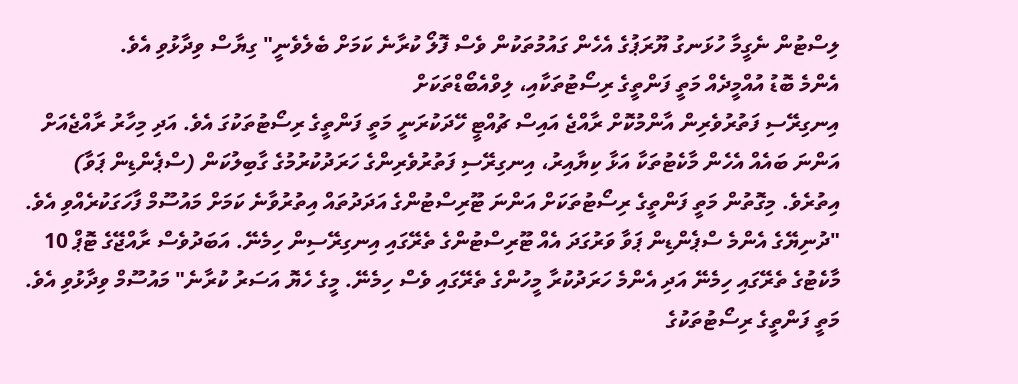ލިސްޓުން ނެގީމާ ހުޅަނގު ޔޫރަޕުގެ އެހެން ގައުމުތަކުން ވެސް ފޮލޯ ކުރާނެ ކަމަށް ބެލެވެނީ" ގިޔާސް ވިދާޅުވި އެވެ.
އެންމެ ބޮޑު އުއްމީދެއް މަތީ ފަންތީގެ ރިސޯޓުތަކާއި، ލިވްއެބޯޑްތަކަށް
އިނގިރޭސި ފަތުރުވެރިން އާންމުކޮށް ރާއްޖެ އައިސް ޗުއްޓީ ހޭދަކުރަނީ މަތީ ފަންތީގެ ރިސޯޓުތަކުގަ އެވެ. އަދި މިހާރު ރާއްޖެއަށް އަންނަ ބައެއް އެހެން މާކެޓުތަކާ އަޅާ ކިޔާއިރު، އިނގިރޭސި ފަތުރުވެރިންގެ ހަރަދުކުރުމުގެ ގާބިލުކަން (ސްޕެންޑިން ޕަވާ) އިތުރެވެ. މިގޮތުން މަތީ ފަންތީގެ ރިސޯޓުތަކަށް އަންނަ ޓޫރިސްޓުންގެ އަދަދުތައް އިތުރުވާނެ ކަމަށް މައުސޫމް ފާހަގަކުރެއްވި އެވެ.
"ދުނިޔޭގެ އެންމެ ސްޕެންޑިން ޕަވާ ވަރުގަދަ އެއް ޓޫރިސްޓުންގެ ތެރޭގައި އިނގިރޭސިން ހިމެނޭ. އަބަދުވެސް ރާއްޖޭގެ ޓޮޕް 10 މާކެޓުގެ ތެރޭގައި ހިމެނޭ އަދި އެންމެ ހަރަދުކުރާ މީހުންގެ ތެރޭގައި ވެސް ހިމެނޭ. މީގެ ހެޔޮ އަސަރު ކުރާނެ" މައުސޫމް ވިދާޅުވި އެވެ.
މަތީ ފަންތީގެ ރިސޯޓުތަކުގެ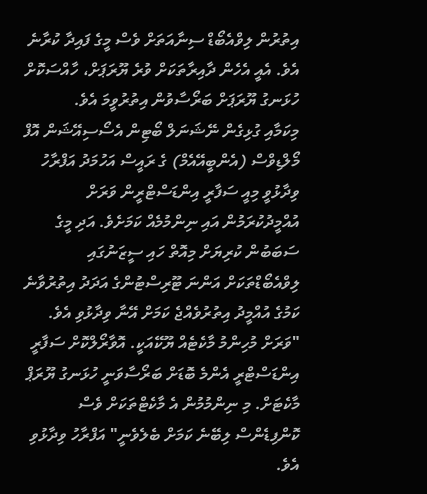އިތުރުން ލިވްއެބޯޑް ސިނާއަތަށް ވެސް މީގެ ފައިދާ ކުރާނެ އެވެ. އެއީ އެހެން ދާއިރާތަކަށް ވުރެ ޔޫރަޕަށް، ހާއްސަކޮށް ހުޅަނގު ޔޫރަޕަށް ބަރޯސާވުން އިތުރުވީމަ އެވެ.
މިކަމާއި ގުޅިގެން ނޭޝަނަލް ބޯޓިން އެސޯސިއޭޝަން އޮފް މޯލްޑިވްސް (އެންބީއޭއެމް) ގެ ރައީސް އަހުމަދު އަފްރާހު ވިދާޅުވީ މިއީ ސަފާރީ އިންޑަސްޓްރީން ވަރަށް އުއްމީދުކުރަމުން އައި ނިންމުމެއް ކަމަށެވެ. އަދި މީގެ ސަބަބުން ކުރިޔަށް މިއޮތް ހައި ސީޒަނުގައި ލިވްއެބޯޑްތަކަށް އަންނަ ޓޫރިސްޓުންގެ އަދަދު އިތުރުވާނެ ކަމުގެ އުއްމީދު އިތުރުވެއްޖެ ކަމަށް އޭނާ ވިދާޅުވި އެވެ.
"ވަރަށް މުހިންމު މާކެޓެއް ޔޫކޭއަކީ. އޮވާރޯލްކޮށް ސަފާރީ އިންޑަސްޓްރީ އެންމެ ބޮޑަށް ބަރޯސާވަނީ ހުޅަނގު ޔޫރަޕް މާކެޓަށް. މި ނިންމުމުން އެ މާކެޓްތަކަށް ވެސް ކޮންފިޑެންސް ލިބޭނެ ކަމަށް ބެލެވެނީ" އަފްރާހު ވިދާޅުވި އެވެ.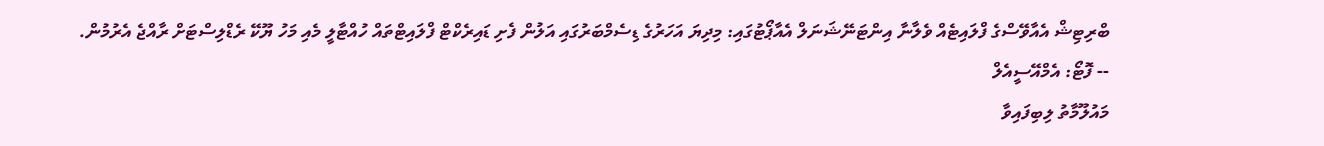ބްރިޓިޝް އެއާވޭސްގެ ފްލައިޓެއް ވެލާނާ އިންޓަނޭޝަނަލް އެއާޕޯޓުގައި: މިދިޔަ އަހަރުގެ ޑިސެމްބަރުގައި އަލުން ފެށި ޑައިރެކްޓް ފްލައިޓްތައް ހުއްޓާލީ މެއި މަހު ޔޫކޭ ރެޑްލިސްޓަށް ރާއްޖެ އެރުމުން. -- ފޮޓޯ: އެމްއޭސީއެލް
މައުލޫމާތު ލިބިފައިވާ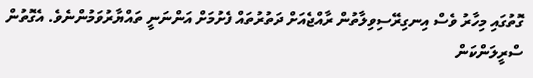ގޮތުގައި މިހާރު ވެސް އިނގިރޭސިވިލާތުން ރާއްޖެއަށް ދަތުރުތައް ފެށުމަށް އަންނަނީ ތައްޔާރުވަމުންނެވެ. އެގޮތުން ސްރީލަންކަން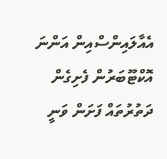އެއާލައިންސްއިން އަންނަ އޮކްޓޫބަރުން ފެށިގެން ދަތުރުތައް ފަށަން ވަނީ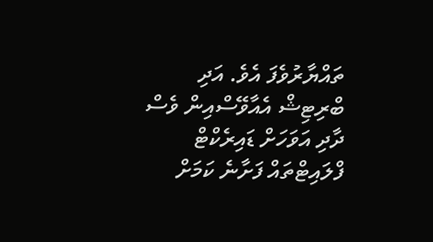ތައްޔާރުވެފަ އެވެ. އަދި ބްރިޓިޝް އެއާވޭސްއިން ވެސް ދާދި އަވަހަށް ޑައިރެކްޓް ފްލައިޓްތައް ފަށާނެ ކަމަށް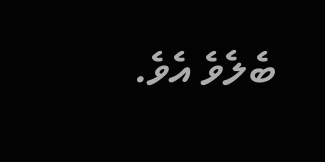ބެލެވެ އެވެ.